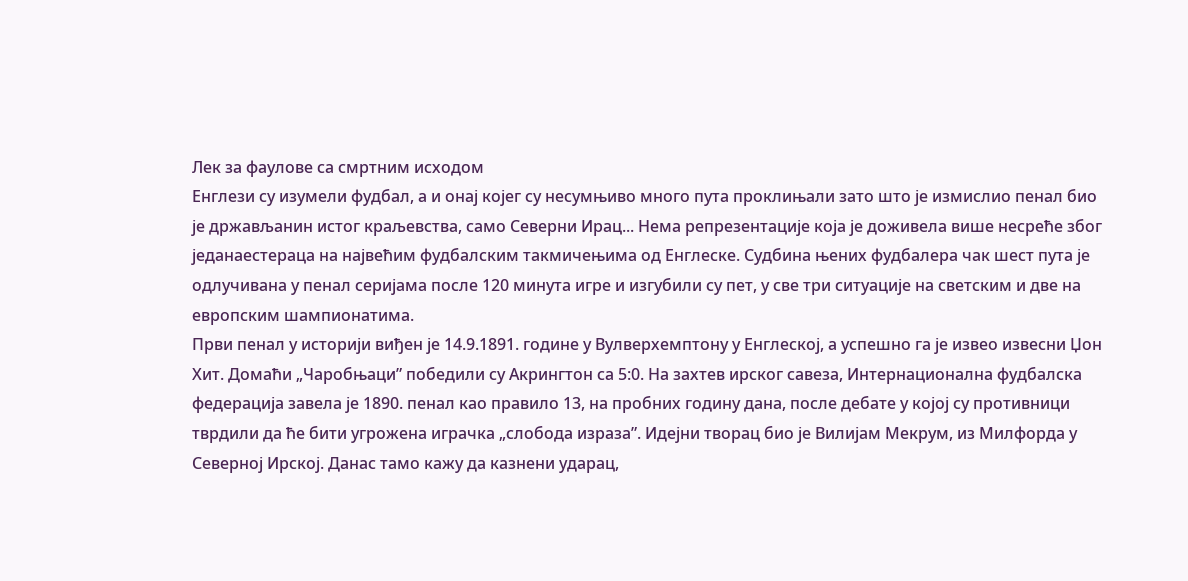Лек за фаулове са смртним исходом
Енглези су изумели фудбал, а и онај којег су несумњиво много пута проклињали зато што је измислио пенал био је држављанин истог краљевства, само Северни Ирац... Нема репрезентације која је доживела више несреће због једанаестераца на највећим фудбалским такмичењима од Енглеске. Судбина њених фудбалера чак шест пута је одлучивана у пенал серијама после 120 минута игре и изгубили су пет, у све три ситуације на светским и две на европским шампионатима.
Први пенал у историји виђен је 14.9.1891. године у Вулверхемптону у Енглеској, а успешно га је извео извесни Џон Хит. Домаћи „Чаробњаци” победили су Акрингтон са 5:0. На захтев ирског савеза, Интернационална фудбалска федерација завела је 1890. пенал као правило 13, на пробних годину дана, после дебате у којој су противници тврдили да ће бити угрожена играчка „слобода израза”. Идејни творац био је Вилијам Мекрум, из Милфорда у Северној Ирској. Данас тамо кажу да казнени ударац,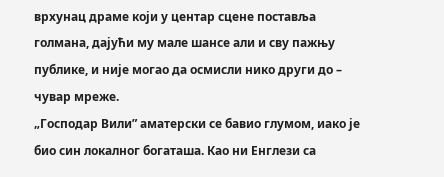врхунац драме који у центар сцене поставља голмана, дајући му мале шансе али и сву пажњу публике, и није могао да осмисли нико други до – чувар мреже.
„Господар Вили” аматерски се бавио глумом, иако је био син локалног богаташа. Као ни Енглези са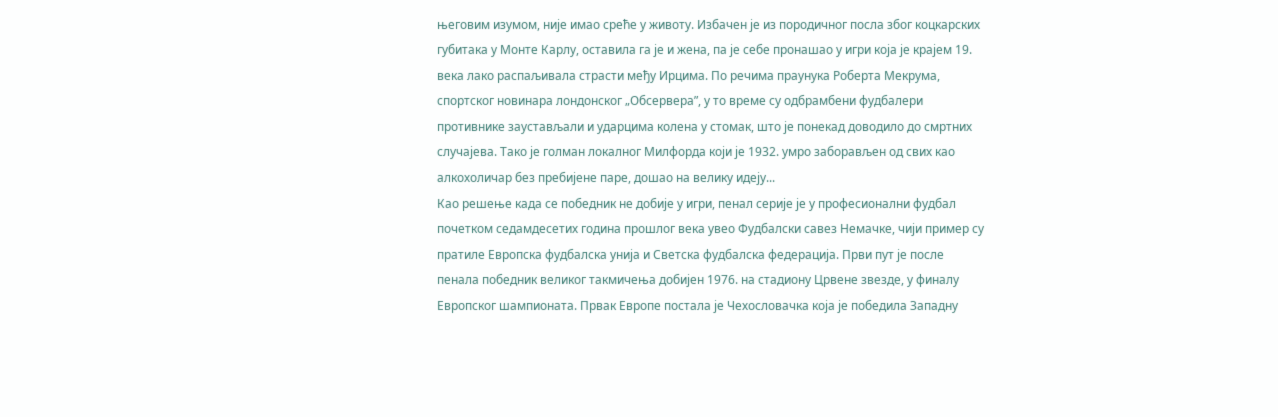његовим изумом, није имао среће у животу. Избачен је из породичног посла због коцкарских губитака у Монте Карлу, оставила га је и жена, па је себе пронашао у игри која је крајем 19. века лако распаљивала страсти међу Ирцима. По речима праунука Роберта Мекрума, спортског новинара лондонског „Обсервера”, у то време су одбрамбени фудбалери противнике заустављали и ударцима колена у стомак, што је понекад доводило до смртних случајева. Тако је голман локалног Милфорда који је 1932. умро заборављен од свих као алкохоличар без пребијене паре, дошао на велику идеју...
Као решење када се победник не добије у игри, пенал серије је у професионални фудбал почетком седамдесетих година прошлог века увео Фудбалски савез Немачке, чији пример су пратиле Европска фудбалска унија и Светска фудбалска федерација. Први пут је после пенала победник великог такмичења добијен 1976. на стадиону Црвене звезде, у финалу Европског шампионата. Првак Европе постала је Чехословачка која је победила Западну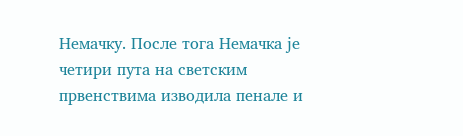Немачку. После тога Немачка је четири пута на светским првенствима изводила пенале и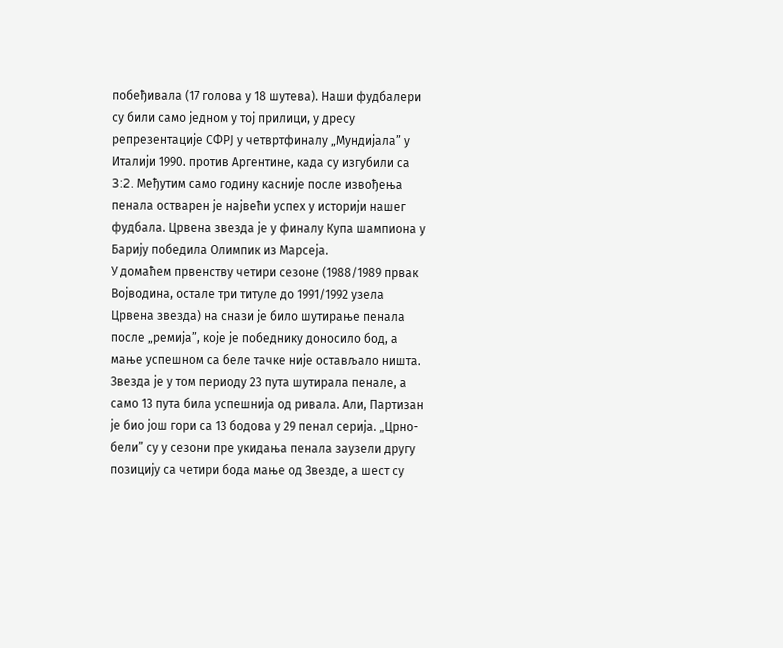побеђивала (17 голова у 18 шутева). Наши фудбалери су били само једном у тој прилици, у дресу репрезентације СФРЈ у четвртфиналу „Мундијала” у Италији 1990. против Аргентине, када су изгубили са 3:2. Meђутим само годину касније после извођења пенала остварен је највећи успех у историји нашег фудбала. Црвена звезда је у финалу Купа шампиона у Барију победила Олимпик из Марсеја.
У домаћем првенству четири сезоне (1988/1989 првак Војводина, остале три титуле до 1991/1992 узела Црвена звезда) на снази је било шутирање пенала после „ремија”, које је победнику доносило бод, а мање успешном са беле тачке није остављало ништа. Звезда је у том периоду 23 пута шутирала пенале, а само 13 пута била успешнија од ривала. Али, Партизан је био још гори са 13 бодова у 29 пенал серија. „Црно-бели” су у сезони пре укидања пенала заузели другу позицију са четири бода мање од Звезде, а шест су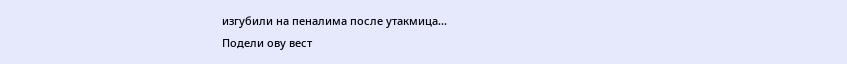изгубили на пеналима после утакмица...
Подели ову вест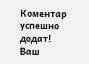Комeнтар успeшно додат!
Ваш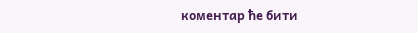комeнтар ћe бити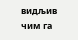видљив чим га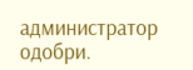администратор одобри.